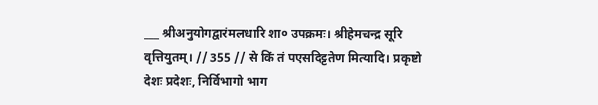___ श्रीअनुयोगद्वारंमलधारि शा० उपक्रमः। श्रीहेमचन्द्र सूरि वृत्तियुतम्। // 355 // से किं तं पएसदिट्टतेण मित्यादि। प्रकृष्टो देशः प्रदेशः, निर्विभागो भाग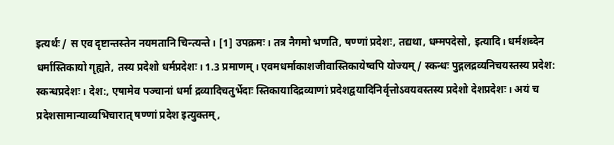इत्यर्थः / स एव दृष्टान्तस्तेन नयमतानि चिन्त्यन्ते। [1] उपक्रमः। तत्र नैगमो भणति, षण्णां प्रदेशः, तद्यथा, धम्मपदेसो, इत्यादि। धर्मशब्देन धर्मास्तिकायो गृह्यते, तस्य प्रदेशो धर्मप्रदेशः। 1.3 प्रमाणम्। एवमधर्माकाशजीवास्तिकायेष्वपि योज्यम् / स्कन्धः पुद्गलद्रव्यनिचयस्तस्य प्रदेश: स्कन्धप्रदेशः। देश:, एषामेव पञ्चानां धर्मा द्रव्यादिचतुर्भेदाः स्तिकायादिद्रव्याणां प्रदेशद्वयादिनिर्वृत्तोऽवयवस्तस्य प्रदेशो देशप्रदेशः। अयं च प्रदेशसामान्याव्यभिचारात् षण्णां प्रदेश इत्युक्तम्,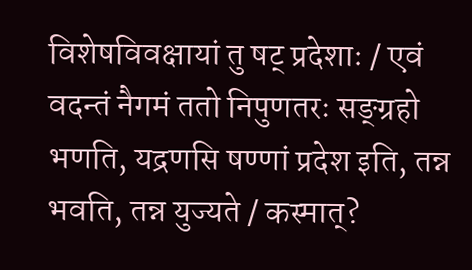विशेषविवक्षायां तु षट् प्रदेशाः / एवं वदन्तं नैगमं ततो निपुणतरः सङ्ग्रहो भणति, यद्रणसि षण्णां प्रदेश इति, तन्न भवति, तन्न युज्यते / कस्मात्?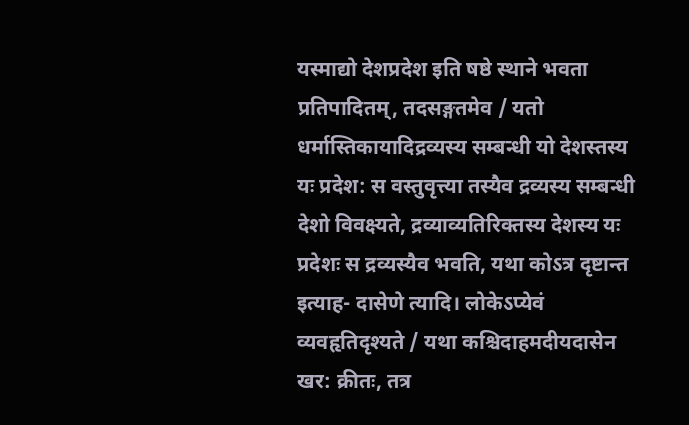यस्माद्यो देशप्रदेश इति षष्ठे स्थाने भवता प्रतिपादितम्, तदसङ्गतमेव / यतो धर्मास्तिकायादिद्रव्यस्य सम्बन्धी यो देशस्तस्य यः प्रदेश: स वस्तुवृत्त्या तस्यैव द्रव्यस्य सम्बन्धी देशो विवक्ष्यते, द्रव्याव्यतिरिक्तस्य देशस्य यः प्रदेशः स द्रव्यस्यैव भवति, यथा कोऽत्र दृष्टान्त इत्याह- दासेणे त्यादि। लोकेऽप्येवं व्यवहृतिदृश्यते / यथा कश्चिदाहमदीयदासेन खर: क्रीतः, तत्र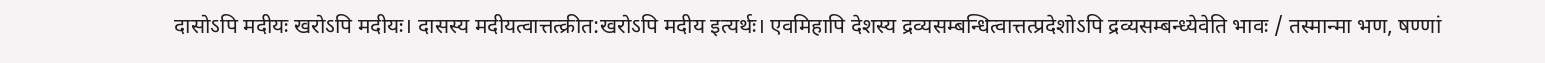दासोऽपि मदीयः खरोऽपि मदीयः। दासस्य मदीयत्वात्तत्क्रीत:खरोऽपि मदीय इत्यर्थः। एवमिहापि देशस्य द्रव्यसम्बन्धित्वात्तत्प्रदेशोऽपि द्रव्यसम्बन्ध्येवेति भावः / तस्मान्मा भण, षण्णां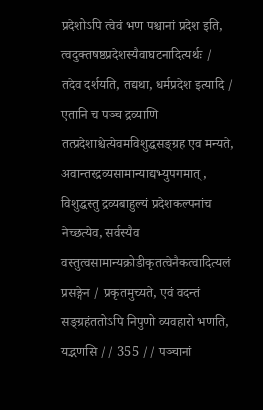प्रदेशोऽपि त्वेवं भण पश्चानां प्रदेश इति, त्वदुक्तषष्ठप्रदेशस्यैवाघटनादित्यर्थः / तदेव दर्शयति, तद्यथा, धर्मप्रदेश इत्यादि / एतानि च पञ्च द्रव्याणि तत्प्रदेशाश्चेत्येवमविशुद्धसङ्ग्रह एव मन्यते, अवान्तरद्रव्यसामान्याद्यभ्युपगमात्, विशुद्धस्तु द्रव्यबाहुल्यं प्रदेशकल्पनांच नेच्छत्येव, सर्वस्यैव वस्तुत्वसामान्यक्रोडीकृतत्वेनैकत्वादित्यलं प्रसङ्गेन / प्रकृतमुच्यते, एवं वदन्तं सङ्ग्रहंततोऽपि निपुणो व्यवहारो भणति, यद्भणसि // 355 // पञ्चानां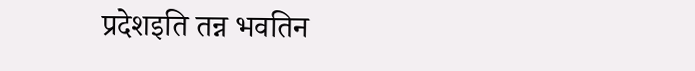प्रदेशइति तन्न भवतिन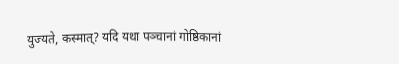युज्यते, कस्मात्? यदि यथा पञ्चानां गोष्ठिकानां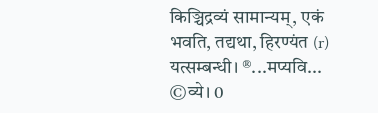किञ्चिद्रव्यं सामान्यम्, एकं भवति, तद्यथा, हिरण्यंत (r) यत्सम्बन्धी। ®...मप्यवि... ©व्ये। 0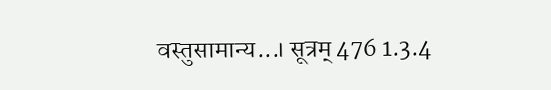वस्तुसामान्य...। सूत्रम् 476 1.3.4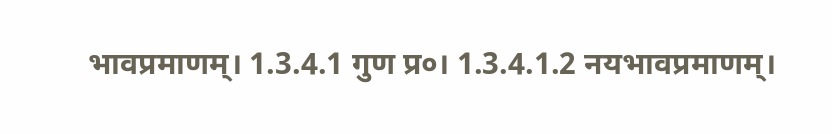भावप्रमाणम्। 1.3.4.1 गुण प्र०। 1.3.4.1.2 नयभावप्रमाणम्।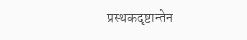प्रस्थकदृष्टान्तेन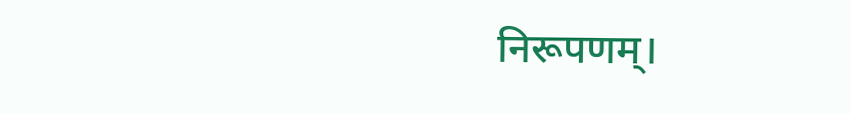निरूपणम्।